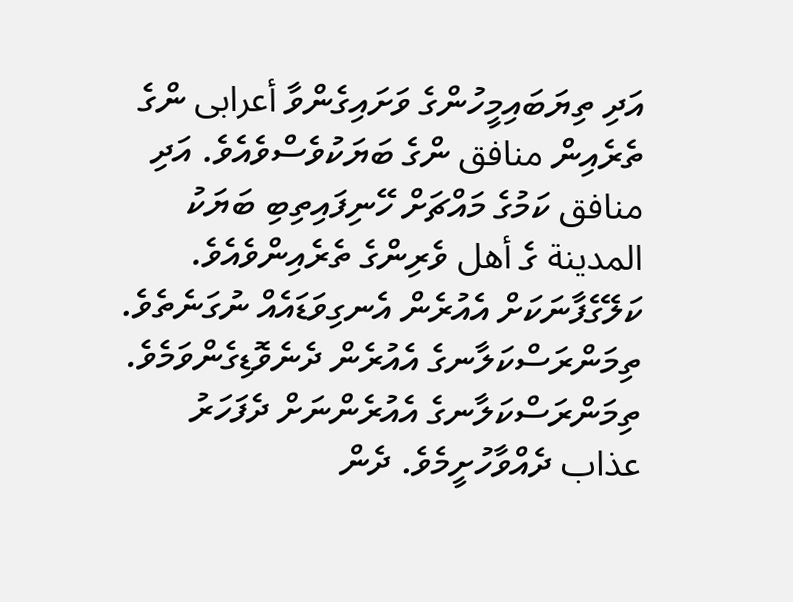އަދި ތިޔަބައިމީހުންގެ ވަށައިގެންވާ أعرابى ންގެ ތެރެއިން منافق ންގެ ބަޔަކުވެސްވެއެވެ. އަދި منافق ކަމުގެ މައްޗަށް ހޭނިފައިތިބި ބަޔަކު المدينة ގެ أهل ވެރިންގެ ތެރެއިންވެއެވެ. ކަލޭގެފާނަކަށް އެއުރެން އެނގިވަޑައެއް ނުގަނެތެވެ. ތިމަންރަސްކަލާނގެ އެއުރެން ދެނެވޮޑިގެންވަމެވެ. ތިމަންރަސްކަލާނގެ އެއުރެންނަށް ދެފަހަރު عذاب ދެއްވާހުށީމެވެ. ދެން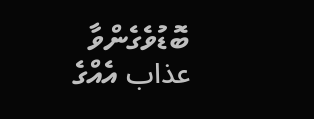ބޮޑުވެގެންވާ عذاب އެއްގެ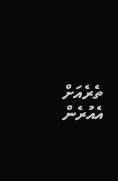ތެރެއަށް އެއުރެން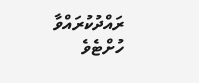ރައްދުކުރައްވާ ހުށްޓެވެ